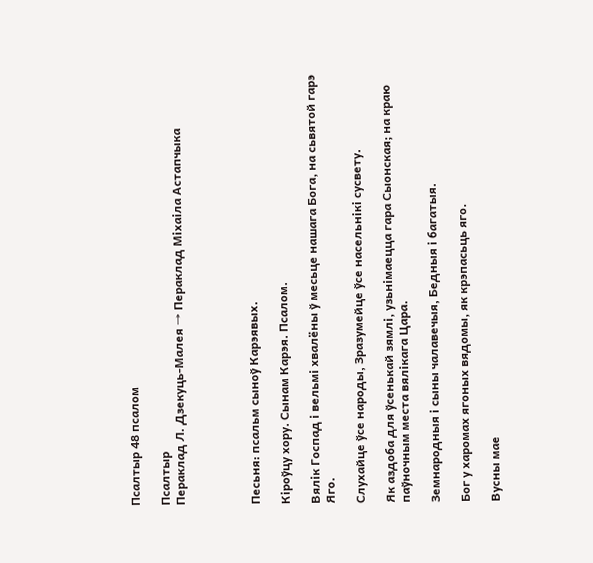Псалтыр 48 псалом

Псалтыр
Пераклад Л. Дзекуць-Малея → Пераклад Міхаіла Астапчыка




Песьня: псальм сыноў Карэявых.

Кіроўцу хору. Сынам Карэя. Псалом.

Вялік Госпад і вельмі хвалёны ў месьце нашага Бога, на сьвятой гарэ Яго.

Слухайце ўсе народы, Зразумейце ўсе насельнікі сусвету.

Як аздоба для ўсенькай зямлі, узьнімаецца гара Сыонская; на краю паўночным места вялікага Цара.

Земнародныя і сыны чалавечыя, Бедныя і багатыя.

Бог у харомах ягоных вядомы, як крэпасьць яго.

Вусны мае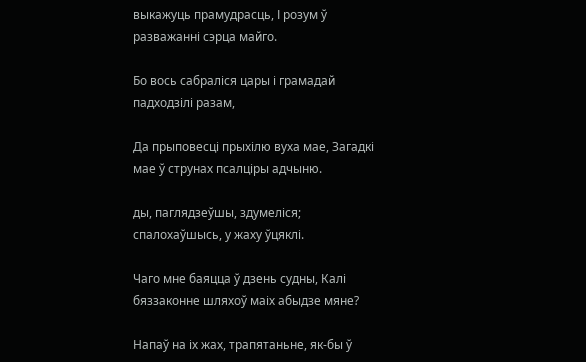выкажуць прамудрасць, І розум ў разважанні сэрца майго.

Бо вось сабраліся цары і грамадай падходзілі разам,

Да прыповесці прыхілю вуха мае, Загадкі мае ў струнах псалціры адчыню.

ды, паглядзеўшы, здумеліся; спалохаўшысь, у жаху ўцяклі.

Чаго мне баяцца ў дзень судны, Калі бяззаконне шляхоў маіх абыдзе мяне?

Напаў на іх жах, трапятаньне, як-бы ў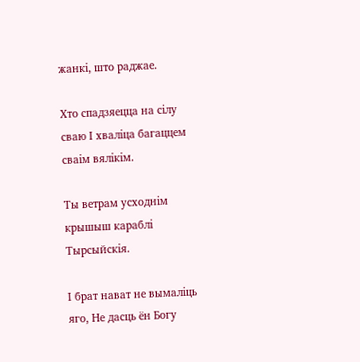жанкі, што раджае.

Хто спадзяецца на сілу сваю І хваліца багаццем сваім вялікім.

Ты ветрам усходнім крышыш караблі Тырсыйскія.

І брат нават не вымаліць яго, Не дасць ён Богу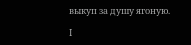выкуп за душу ягоную.

І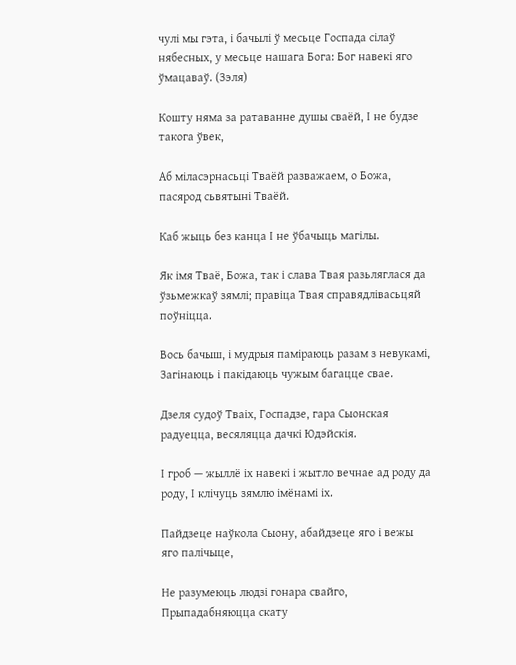чулі мы гэта, і бачылі ў месьце Госпада сілаў нябесных, у месьце нашага Бога: Бог навекі яго ўмацаваў. (Зэля)

Кошту няма за ратаванне душы сваёй, І не будзе такога ўвек,

Аб міласэрнасьці Тваёй разважаем, о Божа, пасярод сьвятыні Тваёй.

Каб жыць без канца І не ўбачыць магілы.

Як імя Тваё, Божа, так і слава Твая разьляглася да ўзьмежкаў зямлі; правіца Твая справядлівасьцяй поўніцца.

Вось бачыш, і мудрыя паміраюць разам з невукамі, Загінаюць і пакідаюць чужым багацце свае.

Дзеля судоў Тваіх, Госпадзе, гара Сыонская радуецца, весяляцца дачкі Юдэйскія.

І гроб — жыллё іх навекі і жытло вечнае ад роду да роду, І клічуць зямлю імёнамі іх.

Пайдзеце наўкола Сыону, абайдзеце яго і вежы яго палічыце,

Не разумеюць людзі гонара свайго, Прыпадабняюцца скату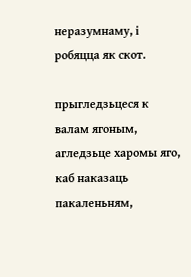неразумнаму, і робяцца як скот.

прыгледзьцеся к валам ягоным, агледзьце харомы яго, каб наказаць пакаленьням,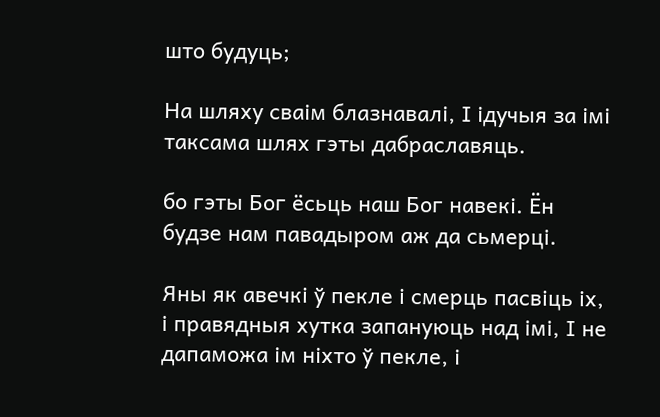што будуць;

На шляху сваім блазнавалі, І ідучыя за імі таксама шлях гэты дабраславяць.

бо гэты Бог ёсьць наш Бог навекі. Ён будзе нам павадыром аж да сьмерці.

Яны як авечкі ў пекле і смерць пасвіць іх, і правядныя хутка запануюць над імі, І не дапаможа ім ніхто ў пекле, і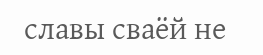славы сваёй не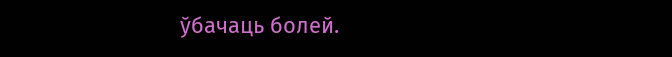ўбачаць болей.